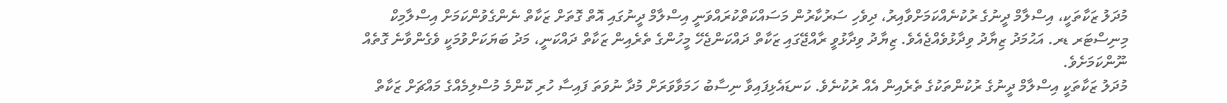މުދަލު ޒަކާތަކީ، އިސްލާމް ދީނުގެ ރުކުނެއްކަމަށްވާއިރު، ދިވެހި ސަރުކާރުން މަސައްކަތްކުރައްވަނީ އިސްލާމް ދީނުގައި އޮތް ގޮތަށް ޒަކާތް ނެންގެވުންކަމަށް އިސްލާމިކް މިނިސްޓަރ ޑރ. އަޙުމަދު ޒިޔާދު ވިދާޅުވެއްޖެއެވެ. ޒިޔާދު ވިދާޅުވީ ރާއްޖޭގައި ޒަކާތް ދައްކަންޖެހޭ މީހުންގެ ތެރެއިން ޒަކާތް ދައްކަނީ، މަދު ބަޔަކަށްވުމަކީ ވެގެންވާނެ ގޮތެއް ނޫންކަމަށެވެ.
މުދަލު ޒަކާތަކީ އިސްލާމް ދީނުގެ ރުކުންތަކުގެ ތެރެއިން އެއް ރުކުނެވެ. ކަނޑައެޅިފައިވާ ނިސާބު ހަމަވާވަރަށް މުދާ ނުވަތަ ފައިސާ ހުރި ކޮންމެ މުސްލިމެއްގެ މައްޗަށް ޒަކާތް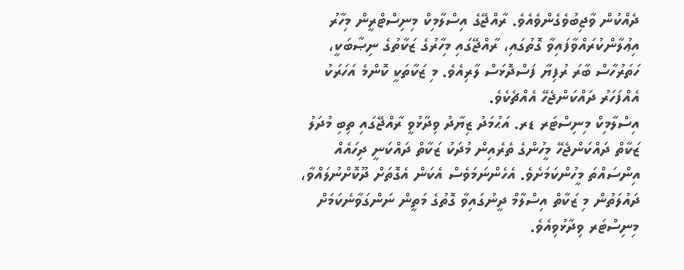ދެއްކުން ވާޖިބުވެގެންވެއެވެ. ރާއްޖޭގެ އިސްލާމިކް މިނިސްޓްރީން މިހާރު އިޢުލާންކުރައްވާފައިވާ ގޮތުގައި، ރާއްޖޭގައި މިހާރުގެ ޒަކާތުގެ ނިޞާބަކީ، ހަތަރުހާސް ބާރަ ރުފިޔާ ފަސްދޮޅަސް ލާރިއެވެ. މި ޒަކާތަކީ ކޮންމެ އަހަރަކު އެއްފަހަރު ދައްކަންޖެހޭ އެއްޗެކެވެ.
އިސްލާމިކް މިނިސްޓަރ ޑރ. އަޙުމަދު ޒިޔާދު ވިދާޅުވީ ރާއްޖޭގައި ތިބި މުދަލު ޒަކާތް ދައްކަންޖެހޭ މީހުންގެ ތެރެއިން މުދަކު ޒަކާތް ދައްކަނީ ދިހައެއް އިންސައްތަ މީހުންކަމަށެވެ. އެހެންނަމަވެސް އެކަން އެގޮތަށް ދޫކޮށްނުލައްވާ، ދައުލަތުން މި ޒަކާތް އިސްލާމް ދީނުގައިވާ ގޮތުގެ މަތީން ނަންގަވާނެކަމަށް މިނިސްޓަރ ވިދާޅުވިއެވެ.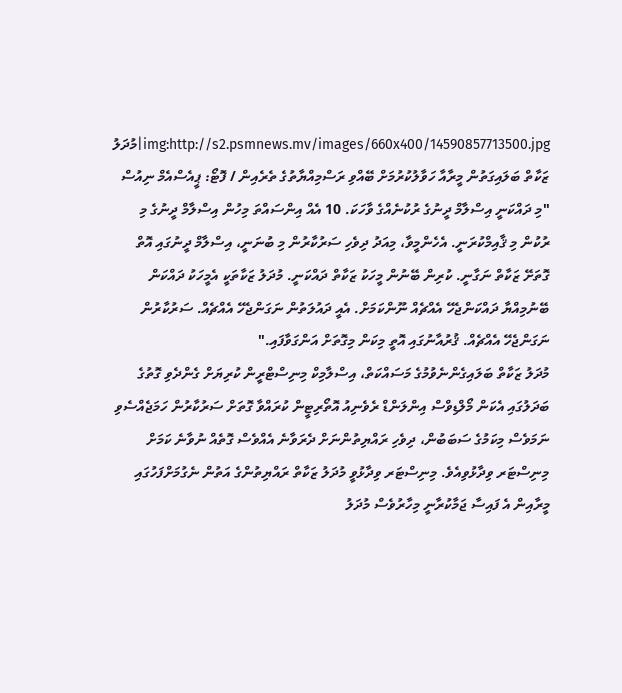img:http://s2.psmnews.mv/images/660x400/14590857713500.jpg|މުދަލު ޒަކާތް ބަލައިގަތުން މީރާއާ ހަވާލުކުރުމަށް ބޭއްވި ރަސްމިއްޔާތުގެ ތެރެއިން / ފޮޓޯ: ޕީއެސްއެމް ނިއުސް
"މި ދައްކަނީ އިސްލާމް ދީނުގެ ރުކުނެއްގެ ވާހަކަ. 10 އެއް އިންސައްތަ މިހުން އިސްލާމް ދީނުގެ މި ރުކުން މި ޤާއިމްކުރަނީ. އެހެންމީވާ، މިއަދު ދިވެހި ސަރުކާރުން މި ބުނަނީ، އިސްލާމް ދީނުގައި އޮތް ގޮތަށޭ ޒަކާތް ނަގާނީ. ކުރިން ބޭނުން މީހަކު ޒަކާތް ދައްކަނީ. މުދަލު ޒަކާތަކީ އެމީހަކު ދައްކަން ބޭނުމިއްޔާ ދައްކަންޖެހޭ އެއްޗެއް ނޫންކަމަށް. އެއީ ދައުލަތުން ނަގަންޖެހޭ އެއްޗެއް. ސަރުކާރުން ނަގަންޖެހޭ އެއްޗެއް. ޤުރުއާނުގައި އޮތީ މިކަން މިގޮތަށް އަންގަވާފައި."
މުދަލު ޒަކާތް ބަލައިގެންނެވުމުގެ މަސައްކަތް، އިސްލާމިކް މިނިސްޓްރީން ކުރިޔަށް ގެންދެވި ގޮތުގެ ބަދަލުގައި އެކަން މޯލްޑިވްސް އިންލަންޑް ރެވެނިއު އޮތޯރިޓީން ކުރައްވާ ގޮތަށް ސަރުކާރުން ހަމަޖެއްސެވި ނަމަވެސް މިކަމުގެ ސަބަބުން، ދިވެހި ރައްޔިތުންނަށް ދެރަވާނެ އެއްވެސް ގޮތެއް ނުވާނެ ކަމަށް މިނިސްޓަރ ވިދާޅުވިއެވެ. މިނިސްޓަރ ވިދާޅުވީ މުދަލު ޒަކާތް ރައްޔިތުންގެ އަތުން ނެގުމަށްފަހުގައި މީރާއިން އެ ފައިސާ ޖަމާކުރާނީ މިހާރުވެސް މުދަލު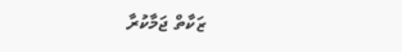ޒަކާތް ޖަމާކުރާ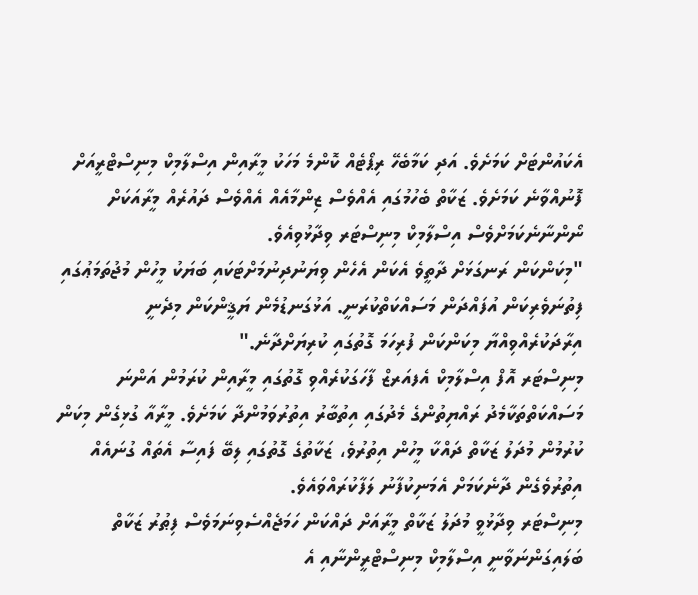އެކައުންޓަށް ކަމަށެވެ. އަދި ކަމާބެހޭ ރިޕޯޓެއް ކޮންމެ މަހަކު މީރާއިން އިސްލާމިކް މިނިސްޓްރީއަށް ފޮނުއްވާނެ ކަމަށެވެ. ޒަކާތް ބެހުމުގައި އެއްވެސް ޒިންމާއެއް އެއްވެސް ދައުރެއް މީރާއަކަށް ނޯންނާނެކަމަށްވެސް އިސްލާމިކް މިނިސްޓަރ ވިދާޅުވިއެވެ.
"މިކަންކަން ރަނގަޅަށް ދާތީވެ އެކަން އެހެން ވިޔަނުދިނުމަށްޓަކައި ބަޔަކު މީހުން މުޖުތަމަޢުގައި ފިތުނަވެރިކަން އުފައްދަން މަސައްކަތްކުރަނީ. އަޅުގަނޑުމެން ޔަޤީންކަން މިދެނީ އިރާދަކުރެއްވިއްޔާ މިކަންކަން ފުރިހަމަ ގޮތުގައި ކުރިޔަށްދާނެ."
މިނިސްޓަރ އޮފް އިސްލާމިކް އެފއަރޒް ފާހަގަކުރެއްވި ގޮތުގައި މީރާއިން ކުރަމުން އަންނަ މަސައްކަތްތަކާމެދު ރައްޔިތުންގެ މެދުގައި އިތުބާރު އިތުރުވަމުންދާ ކަމަށެވެ. މީރާއާ ގުޅިގެން މިކަން ކުރުމުން މުދަލު ޒަކާތް ދައްކާ މީހުން އިތުރުވެ، ޒަކާތުގެ ގޮތުގައި ލިބޭ ފައިސާ އެތައް ގުނައެއް އިތުރުވެގެން ދާނެކަމަށް އެމަނިކުފާނު ލަފާކުރައްވައެވެ.
މިނިސްޓަރ ވިދާޅުވީ މުދަލު ޒަކާތް މީރާއަށް ދައްކަން ހަމަޖެއްސެވިނަމަވެސް ފިޠުރު ޒަކާތް ބަލައިގަންނަވާނީ އިސްލާމިކް މިނިސްޓްރީންނާއި އެ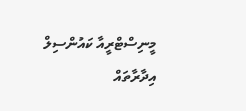މީނިސްޓްރީއާ ކައުންސިލް އިދާރާތައް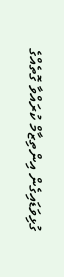ގުޅިވަޑައިގެން އިންތިޒާމް ކުރައްވާ ގޮތެއްގެ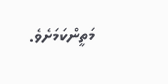މަތީންކަމަށެވެ.